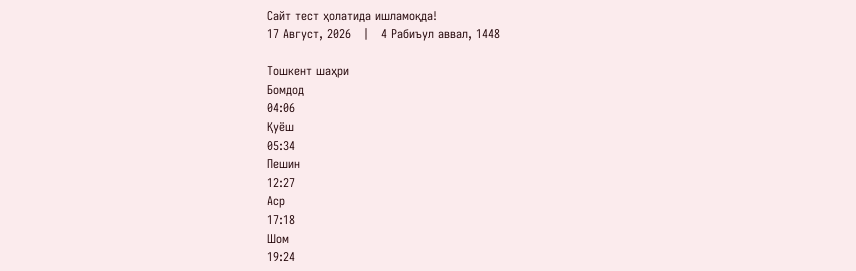Сайт тест ҳолатида ишламоқда!
17 Август, 2026   |   4 Рабиъул аввал, 1448

Тошкент шаҳри
Бомдод
04:06
Қуёш
05:34
Пешин
12:27
Аср
17:18
Шом
19:24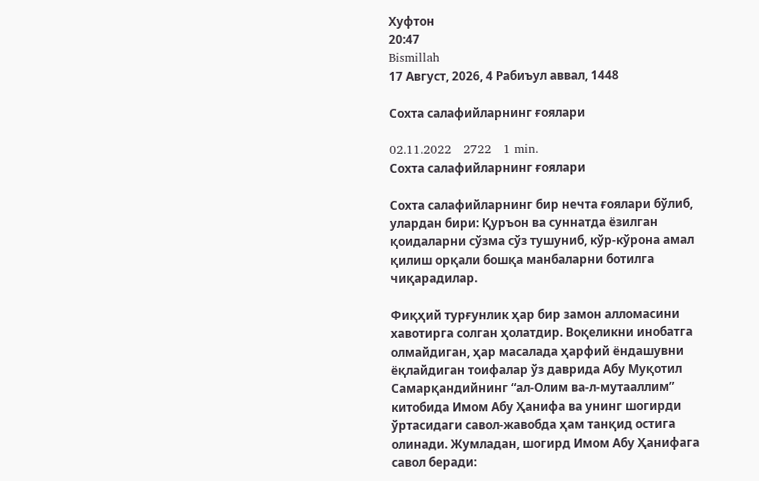Хуфтон
20:47
Bismillah
17 Август, 2026, 4 Рабиъул аввал, 1448

Сохта салафийларнинг ғоялари

02.11.2022   2722   1 min.
Сохта салафийларнинг ғоялари

Сохта салафийларнинг бир нечта ғоялари бўлиб, улардан бири: Қуръон ва суннатда ёзилган қоидаларни сўзма сўз тушуниб, кўр-кўрона амал қилиш орқали бошқа манбаларни ботилга чиқарадилар.

Фиқҳий турғунлик ҳар бир замон алломасини хавотирга солган ҳолатдир. Воқеликни инобатга олмайдиган, ҳар масалада ҳарфий ёндашувни ёқлайдиган тоифалар ўз даврида Абу Муқотил Самарқандийнинг “ал-Олим ва-л-мутааллим” китобида Имом Абу Ҳанифа ва унинг шогирди ўртасидаги савол-жавобда ҳам танқид остига олинади. Жумладан, шогирд Имом Абу Ҳанифага савол беради: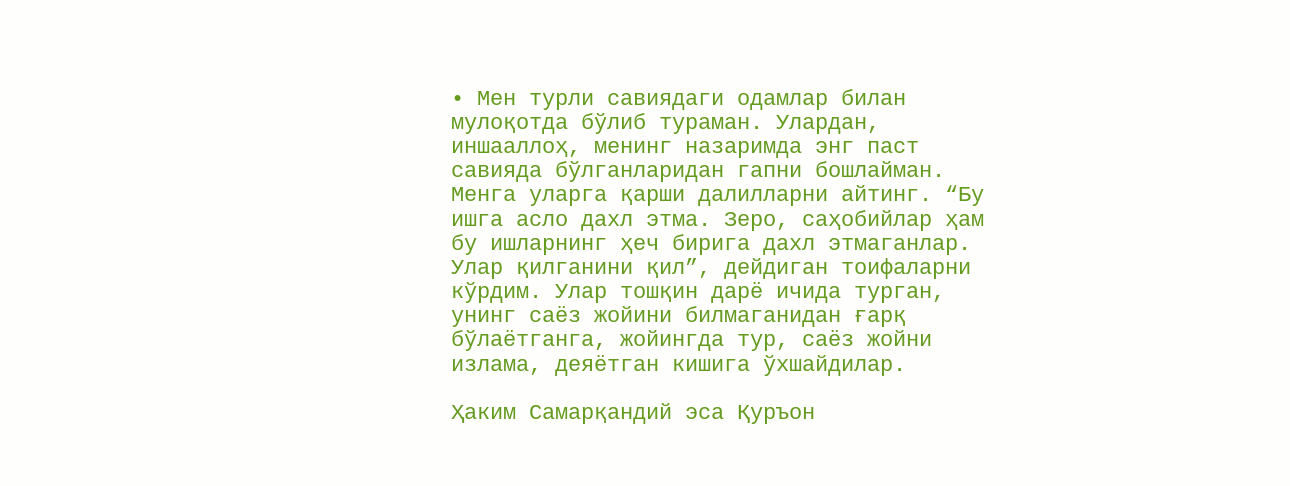• Мен турли савиядаги одамлар билан мулоқотда бўлиб тураман. Улардан, иншааллоҳ, менинг назаримда энг паст савияда бўлганларидан гапни бошлайман. Менга уларга қарши далилларни айтинг. “Бу ишга асло дахл этма. Зеро, саҳобийлар ҳам бу ишларнинг ҳеч бирига дахл этмаганлар. Улар қилганини қил”, дейдиган тоифаларни кўрдим. Улар тошқин дарё ичида турган, унинг саёз жойини билмаганидан ғарқ бўлаётганга, жойингда тур, саёз жойни излама, деяётган кишига ўхшайдилар.

Ҳаким Самарқандий эса Қуръон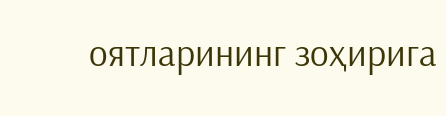оятларининг зоҳирига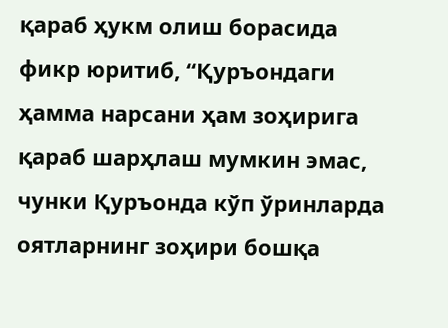қараб ҳукм олиш борасида фикр юритиб, “Қуръондаги ҳамма нарсани ҳам зоҳирига қараб шарҳлаш мумкин эмас, чунки Қуръонда кўп ўринларда оятларнинг зоҳири бошқа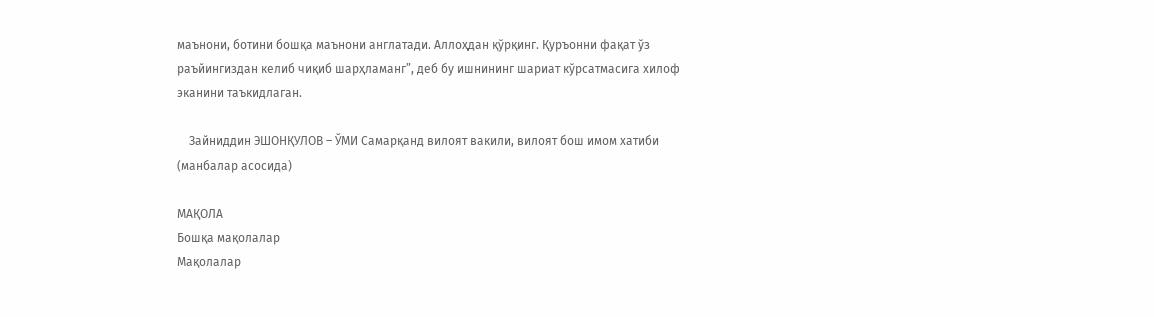маънони, ботини бошқа маънони англатади. Аллоҳдан қўрқинг. Қуръонни фақат ўз раъйингиздан келиб чиқиб шарҳламанг”, деб бу ишнининг шариат кўрсатмасига хилоф эканини таъкидлаган.

    Зайниддин ЭШОНҚУЛОВ – ЎМИ Самарқанд вилоят вакили, вилоят бош имом хатиби (манбалар асосида)

МАҚОЛА
Бошқа мақолалар
Мақолалар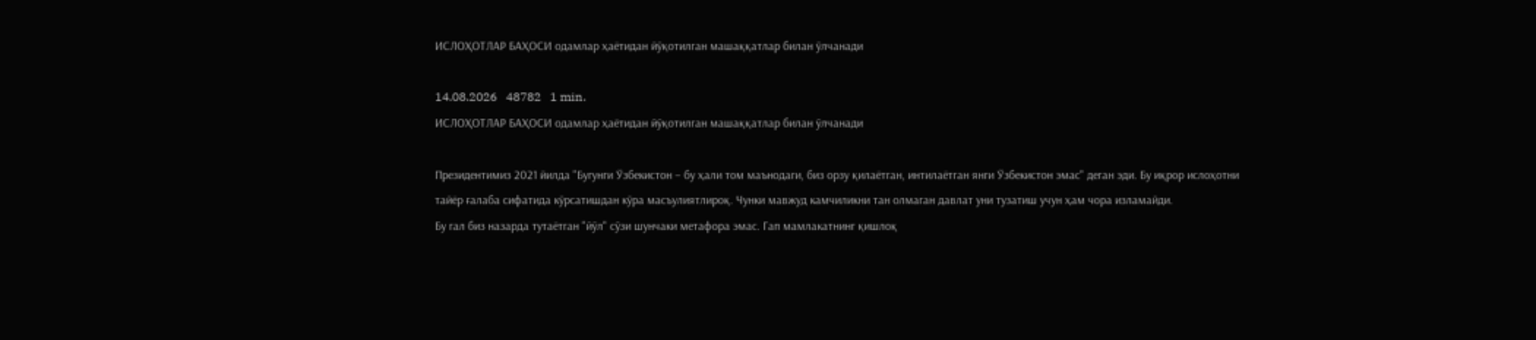ИСЛОҲОТЛАР БАҲОСИ одамлар ҳаётидан йўқотилган машаққатлар билан ўлчанади

14.08.2026   48782   1 min.
ИСЛОҲОТЛАР БАҲОСИ одамлар ҳаётидан йўқотилган машаққатлар билан ўлчанади

Президентимиз 2021 йилда "Бугунги Ўзбекистон – бу ҳали том маънодаги, биз орзу қилаётган, интилаётган янги Ўзбекистон эмас" деган эди. Бу иқрор ислоҳотни тайёр ғалаба сифатида кўрсатишдан кўра масъулиятлироқ. Чунки мавжуд камчиликни тан олмаган давлат уни тузатиш учун ҳам чора изламайди.
Бу гал биз назарда тутаётган "йўл" сўзи шунчаки метафора эмас. Гап мамлакатнинг қишлоқ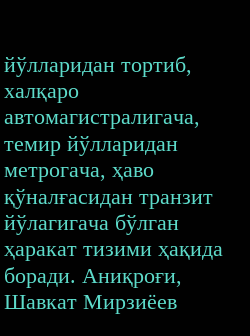йўлларидан тортиб, халқаро автомагистралигача, темир йўлларидан метрогача, ҳаво қўналғасидан транзит йўлагигача бўлган ҳаракат тизими ҳақида боради. Аниқроғи, Шавкат Мирзиёев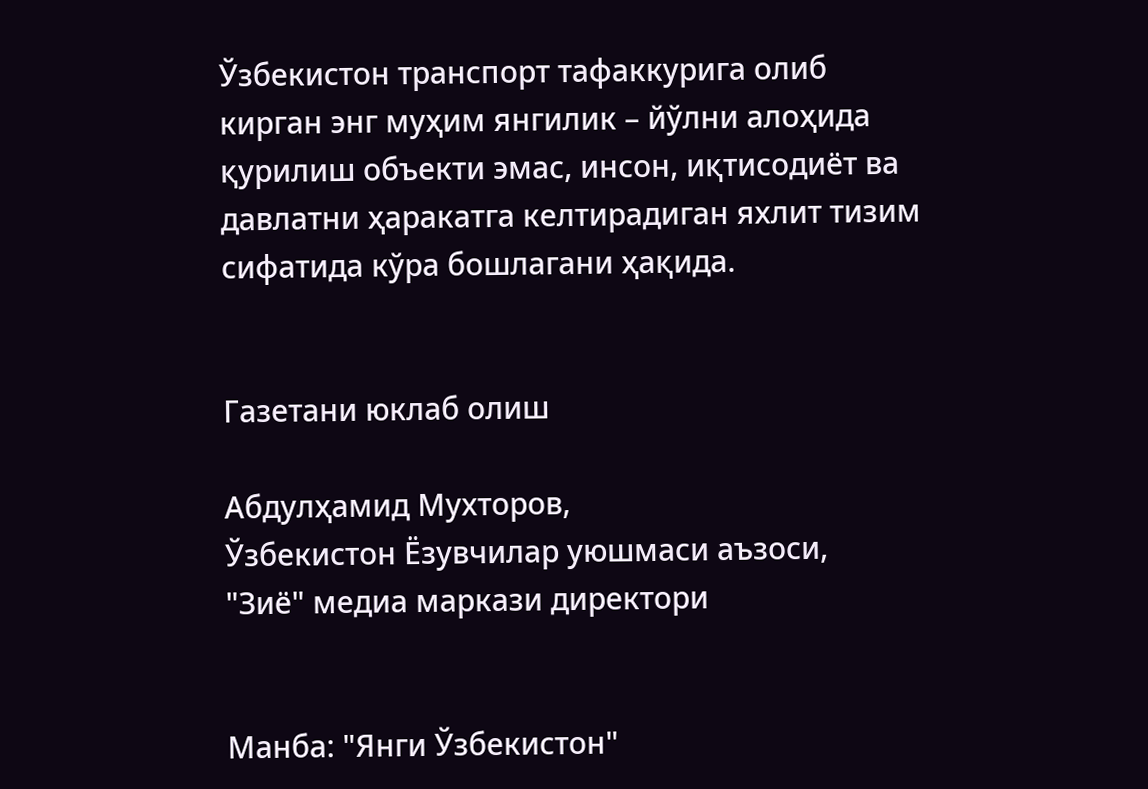Ўзбекистон транспорт тафаккурига олиб кирган энг муҳим янгилик – йўлни алоҳида қурилиш объекти эмас, инсон, иқтисодиёт ва давлатни ҳаракатга келтирадиган яхлит тизим сифатида кўра бошлагани ҳақида.


Газетани юклаб олиш

Абдулҳамид Мухторов,
Ўзбекистон Ёзувчилар уюшмаси аъзоси,
"Зиё" медиа маркази директори


Манба: "Янги Ўзбекистон"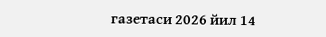газетаси 2026 йил 14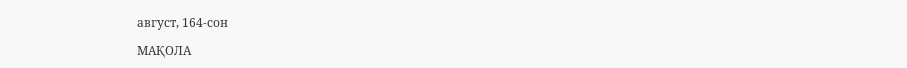август, 164-сон

МАҚОЛА